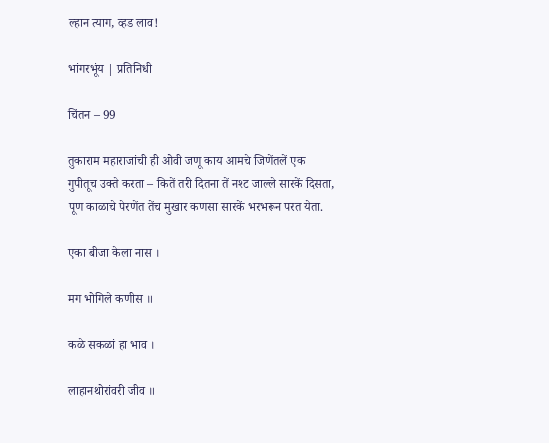ल्हान त्याग, व्हड लाव!

भांगरभूंय | प्रतिनिधी

चिंतन – 99

तुकाराम महाराजांची ही ओवी जणू काय आमचे जिणेंतलें एक गुपीतूच उक्ते करता – कितें तरी दितना तें नश्ट जाल्ले सारकें दिसता, पूण काळाचे पेरणेंत तेंच मुखार कणसा सारकें भरभरून परत येता.

एका बीजा केला नास ।

मग भोगिले कणीस ॥

कळे सकळां हा भाव ।

लाहानथोरांवरी जीव ॥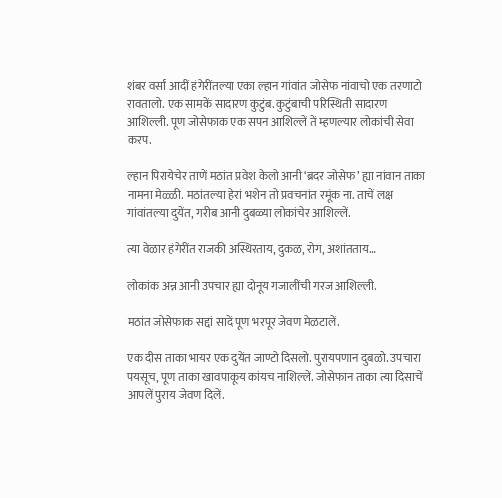शंबर वर्सां आदीं हंगेरींतल्या एका ल्हान गांवांत जोसेफ नांवाचो एक तरणाटो रावतालो. एक सामकें सादारण कुटुंब. कुटुंबाची परिस्थिती सादारण आशिल्ली. पूण जोसेफाक एक सपन आशिल्लें तें म्हणल्यार लोकांची सेवा करप.

ल्हान पिरायेचेर ताणें मठांत प्रवेश केलो आनी ‘ब्रदर जोसेफ’ ह्या नांवान ताका नामना मेळ्ळी. मठांतल्या हेरां भशेन तो प्रवचनांत रमूंक ना. ताचें लक्ष गांवांतल्या दुयेंत, गरीब आनी दुबळ्या लोकांचेर आशिल्लें.

त्या वेळार हंगेरींत राजकी अस्थिरताय, दुकळ, रोग, अशांतताय…

लोकांक अन्न आनी उपचार ह्या दोनूय गजालींची गरज आशिल्ली.

मठांत जोसेफाक सद्दां सादें पूण भरपूर जेवण मेळटालें.

एक दीस ताका भायर एक दुयेंत जाण्टो दिसलो. पुरायपणान दुबळो. उपचारा पयसूच, पूण ताका खावपाकूय कांयच नाशिल्लें. जोसेफान ताका त्या दिसाचें आपलें पुराय जेवण दिलें.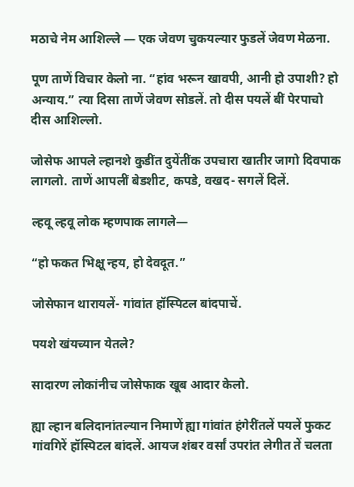मठाचे नेम आशिल्ले — एक जेवण चुकयल्यार फुडलें जेवण मेळना.

पूण ताणें विचार केलो ना. “हांव भरून खावपी, आनी हो उपाशी? हो अन्याय.” त्या दिसा ताणें जेवण सोडलें. तो दीस पयलें बीं पेरपाचो दीस आशिल्लो.

जोसेफ आपले ल्हानशे कुडींत दुयेंतींक उपचारा खातीर जागो दिवपाक लागलो. ताणें आपलीं बेडशीट, कपडे, वखद- सगलें दिलें.

ल्हवू ल्हवू लोक म्हणपाक लागले—

“हो फकत भिक्षू न्हय, हो देवदूत.”

जोसेफान थारायलें- गांवांत हॉस्पिटल बांदपाचें.

पयशे खंयच्यान येतले?

सादारण लोकांनीच जोसेफाक खूब आदार केलो.

ह्या ल्हान बलिदानांतल्यान निमाणें ह्या गांवांत हंगेरींतलें पयलें फुकट गांवगिरें हॉस्पिटल बांदलें. आयज शंबर वर्सां उपरांत लेगीत तें चलता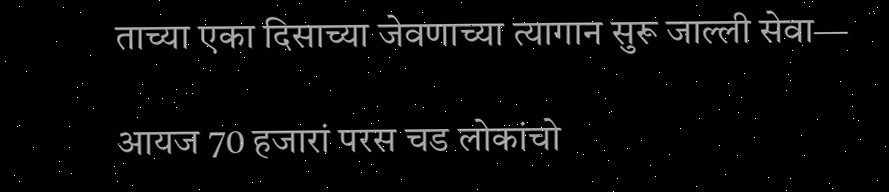ताच्या एका दिसाच्या जेवणाच्या त्यागान सुरू जाल्ली सेवा—

आयज 70 हजारां परस चड लोकांचो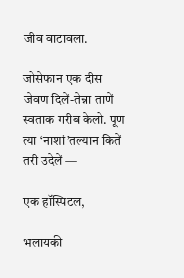जीव वाटावला.

जोसेफान एक दीस जेवण दिलें-तेन्ना ताणें स्वताक गरीब केलो. पूण त्या ‘नाशां’तल्यान कितें तरी उदेलें —

एक हॉस्पिटल,

भलायकी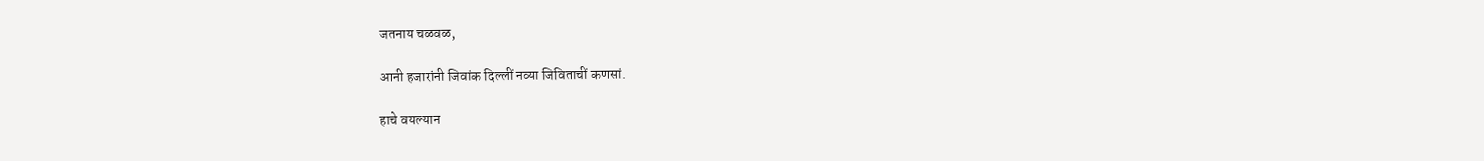जतनाय चळवळ,

आनी हजारांनी जिवांक दिल्लीं नव्या जिविताचीं कणसां.

हाचे वयल्यान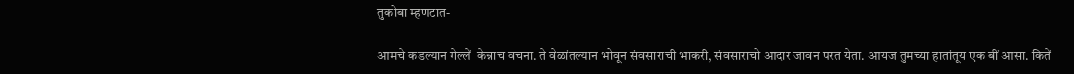तुकोबा म्हणटात-

आमचे कडल्यान गेल्लें  केन्नाच वचना. ते वेळांतल्यान भोवून संवसाराची भाकरी, संवसाराचो आदार जावन परत येता. आयज तुमच्या हातांतूय एक बीं आसा. कितें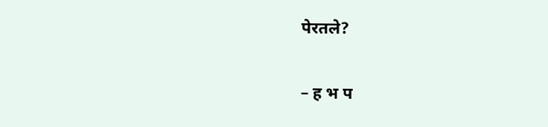पेरतले?

– ह भ प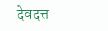देवदत्त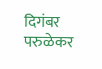दिगंबर परुळेकर